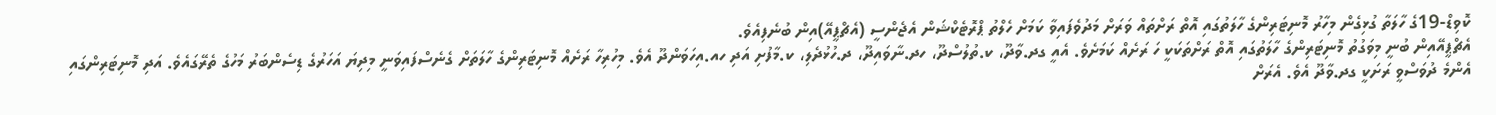ކޮވިޑް-19ގެ ހާލަތާ ގުޅިގެން މިހާރު މޮނިޓަރިންގެ ހާލަތުގައި އޮތް ރަށްތައް ވަރަށް މަދުވެފައިވާ ކަމަށް ހެލްތު ޕްރޮޓެކްޝަން އެޖެންސީ (އެޗްޕީއޭ)އިން ބުނެފިއެވެ.
އެޗްޕީއޭއިން ބުނީ މިވަގުތު މޮނިޓަރިންގެ ހާލަތުގައި އޮތް ރަށްތަކަކީ ހަ ރަށެއް ކަމަށެވެ. އެއީ ގދ.ވާދޫ، ކ.ތުލުސްދޫ، ހދ.ނާވައިދޫ، ދ.ހުޅުދެލި، ކ.މާފުށި އަދި ހއ.އިހަވަންދޫ އެވެ. މިހުރިހާ ރަށެއް މޮނިޓަރިންގެ ހާލަތަށް ގެނެސްފައިވަނީ މިދިޔަ އަހަރުގެ ޑިސެންބަރު މަހުގެ ތެރޭގައެވެ. އަދި މޮނިޓަރިންގައި އެންމެ ދުވަސްވީ ރަށަކީ ގދ.ވާދޫ އެވެ. އެރަށް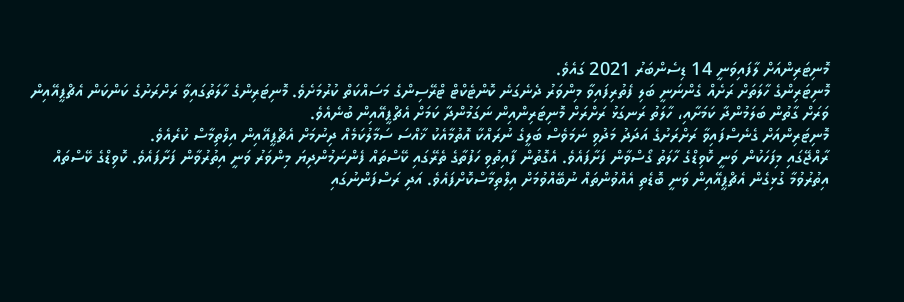މޮނިޓަރިންއަށް ލާފައިވަނީ 14 ޑިސެންބަރު 2021 ގައެވެ.
މޮނިޓަރިންގެ ހާލަތަށް ރަށެއް ގެންނަނީ ބަލި ފެތުރިފައިވާ މިންވަރު ދެނެގަނެ ކޮންޓެކްޓް ޓްރޭސިންގެ މަސައްކަތް ކުރުމަށެވެ. މޮނިޓަރިންގެ ހާލަތުގައިވާ ރަށްރަށުގެ ކަންކަން އެޗްޕީއޭއިން ވަރަށް ގާތުން ބަލަމުންދާ ކަމަށާއި، ހާލަތު ރަނގަޅު ރަށްރަށް މޮނިޓަރިންއިން ނަގަމުންދާ ކަމަށް އެޗްޕީއޭއިން ބުނެއެވެ.
މޮނިޓަރިންއަށް ގެނެސްފައިވާ ރަށްރަށުގެ އަދަދު މަދުވި ނަމަވެސް ބަލީގެ ނުރައްކާ އޮތުމާއެކު ޚާއްސަ ސަމާލުކަމެއް ދިނުމަށް އެޗްޕީއޭއިން އިލްތިމާސް ކުރެއެވެ.
ރާއްޖޭގައި މިފަހަކުން ވަނީ ކޮވިޑްގެ ހާލަތު ގޯސްވާން ފަށާފައެވެ. އެގޮތުން ފާއިތުވި ހަފުތާގެ ތެރޭގައި ކޭސްތައް ފެންނަމުންދިޔަ މިންވަރު ވަނީ އިތުރުވާން ފަށާފައެވެ. ކޮވިޑްގެ ކޭސްތައް އިތުރުވުމާ ގުޅިގެން އެޗްޕީއޭއިން ވަނީ ބޮޑެތި އެއްވުންތައް ނުބޭއްވުމަށް އިލްތިމާސްކޮށްފައެވެ. އަދި ރަސްފަންނުގައި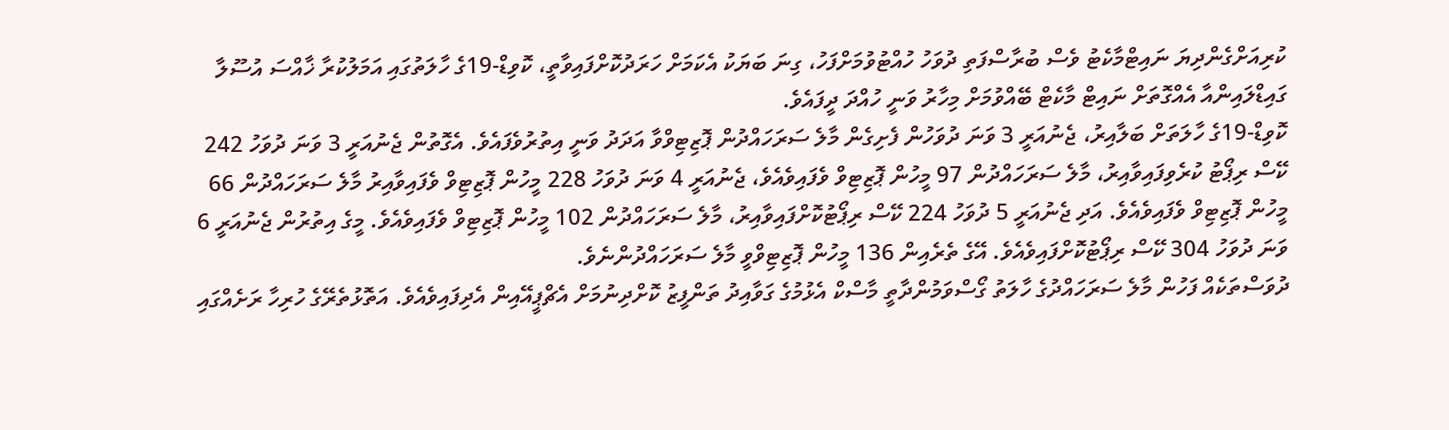ކުރިއަށްގެންދިޔަ ނައިޓްމާކެޓު ވެސް ބުރާސްފަތި ދުވަހު ހުއްޓުވުމަށްފަހު، ގިނަ ބަޔަކު އެކަމަށް ހަރަދުކޮށްފައިވާތީ، ކޮވިޑް-19ގެ ހާލަތުގައި އަމަލުކުރާ ޚާއްސަ އުސޫލާ ގައިޑްލައިންއާ އެއްގޮތަށް ނައިޓް މާކެޓް ބޭއްވުމަށް މިހާރު ވަނީ ހުއްދަ ދީފައެވެ.
ކޮވިޑް-19ގެ ހާލަތަށް ބަލާއިރު، ޖެނުއަރީ 3 ވަނަ ދުވަހުން ފެށިގެން މާލެ ސަރަހައްދުން ޕޮޒިޓިވްވާ އަދަދު ވަނީ އިތުރުވެފައެވެ. އެގޮތުން ޖެނުއަރީ 3 ވަނަ ދުވަހު 242 ކޭސް ރިޕޯޓު ކުރެވިފައިވާއިރު، މާލެ ސަރަހައްދުން 97 މީހުން ޕޮޒިޓިވް ވެފައިވެއެވެ، ޖެނުއަރީ 4 ވަނަ ދުވަހު 228 މީހުން ޕޮޒިޓިވް ވެފައިވާއިރު މާލެ ސަރަހައްދުން 66 މީހުން ޕޮޒިޓިވް ވެފައިވެއެވެ. އަދި ޖެނުއަރީ 5 ދުވަހު 224 ކޭސް ރިޕޯޓުކޮށްފައިވާއިރު، މާލެ ސަރަހައްދުން 102 މީހުން ޕޮޒިޓިވް ވެފައިވެއެވެ. މީގެ އިތުރުން ޖެނުއަރީ 6 ވަނަ ދުވަހު 304 ކޭސް ރިޕޯޓުކޮށްފައިވެއެވެ. އޭގެ ތެރެއިން 136 މީހުން ޕޮޒިޓިވްވީ މާލެ ސަރަހައްދުންނެވެ.
ދުވަސްތަކެއް ފަހުން މާލެ ސަރަހައްދުގެ ހާލަތު ގޯސްވަމުންދާތީ މާސްކް އެޅުމުގެ ގަވާއިދު ތަންފީޒު ކޮށްދިނުމަށް އެޗްޕީއޭއިން އެދިފައިވެއެވެ. އަތޮޅުތެރޭގެ ހުރިހާ ރަށެއްގައި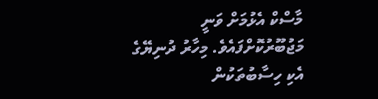މާސްކް އެޅުމަށް ވަނީ މަޖުބޫރުކޮށްފައެވެ. މިހާރު ދުނިޔޭގެ އެކި ހިސާބުތަކުން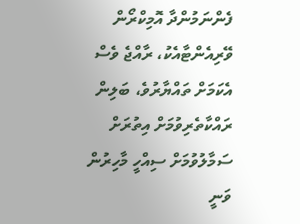ފެންނަމުންދާ އޮމިކްރޯން ވޭރިއެންޓާއެކު، ރާއްޖެ ވެސް އެކަމަށް ތައްޔާރުވެ، ބަލިން ރައްކާތެރިވުމަށް އިތުރަށް ސަމާލުވުމަށް ސިއްހީ މާހިރުން ވަނީ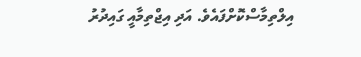އިލްތިމާސްކޮށްފައެވެ. އަދި އިޖްތިމާއީ ގައިދުރު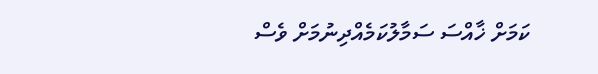ކަމަށް ޚާއްސަ ސަމާލުކަމެއްދިނުމަށް ވެސް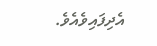އެދިފައިވެއެވެ.